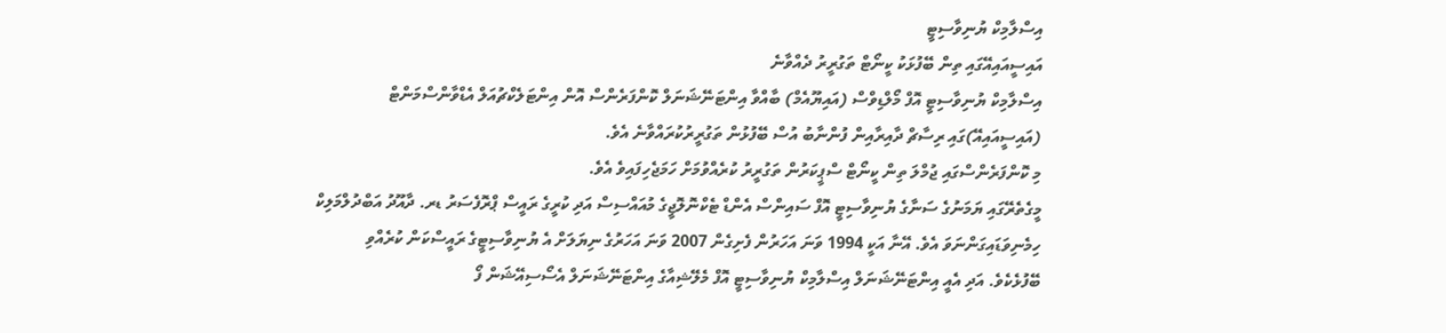އިސްލާމިކް ޔުނިވާސިޓީ
އައިސީއައިއޭގައި ތިން ބޭފުޅަކު ކީނޯޓް ތަގުރީރު ދެއްވާނެ
އިސްލާމިކް ޔުނިވާސިޓީ އޮފް މޯލްޑިވްސް (އައިޔޫއެމް) ބާއްވާ އިންޓަނޭޝަނަލް ކޮންފަރެންސް އޮން އިންޓަލެކްޗުއަލް އެޑްވާންސްމަންޓް (އައިސީއައިއޭ)ގައި ރިސާޗް ދާއިރާއިން ފުންނާބު އުސް ބޭފުޅުން ތަގުރީރުކުރައްވާނެ އެވެ.
މި ކޮންފަރެންސްގައި ޖުމްލަ ތިން ކީނޯޓް ސްޕީކަރުން ތަގުރީރު ކުރެއްވުމަށް ހަމަޖެހިފައިވެ އެވެ.
މީގެތެރޭގައި ޔަމަނުގެ ސަނާގެ ޔުނިވާސިޓީ އޮފް ސައިންސް އެންޑް ޓެކްނޮލޮޖީގެ މުއައްސިސް އަދި ކުރީގެ ރައީސް ޕްރޮފެސަރު ޑރ. ދާއޫދު އަބްދުލްމަލިކް ހިމެނިވަޑައިގަންނަވަ އެވެ. އޭނާ އަކީ 1994 ވަނަ އަހަރުން ފެށިގެން 2007 ވަނަ އަހަރުގެ ނިޔަލަށް އެ ޔުނިވާސިޓީގެ ރައީސްކަން ކުރެއްވި ބޭފުޅެކެވެ. އަދި އެއީ އިންޓަނޭޝަނަލް އިސްލާމިކް ޔުނިވާސިޓީ އޮފް މެލޭޝިއާގެ އިންޓަނޭޝަނަލް އެސޯސިއޭޝަން ފޯ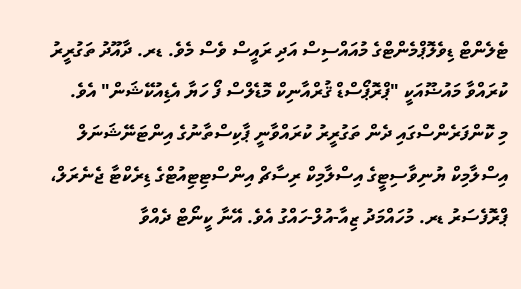ޓެލެންޓް ޑިވެލޮޕްމެންޓްގެ މުއައްސިސް އަދި ރައީސް ވެސް މެވެ. ޑރ. ދާއޫދު ތަގުރީރު ކުރައްވާ މައުޟޫއަކީ "ޕްރޮޕޯސްޑް ޤުރްއާނިކް މޮޑެލްސް ފޯ ހަޔާ އެޑިއުކޭޝަން" އެވެ.
މި ކޮންފަރެންސްގައި ދެން ތަގުރީރު ކުރައްވާނީ ޕާކިސްތާނުގެ އިންޓަނޭޝަނަލް އިސްލާމިކް ޔުނިވާސިޓީގެ އިސްލާމިކް ރިސާޗް އިންސްޓިޓިއުޓްގެ ޑިރެކްޓާ ޖެނެރަލް، ޕްރޮފެސަރު ޑރ. މުހައްމަދު ޒިއާ-އުލް-ހައްގު އެވެ. އޭނާ ކީނޯޓް ދެއްވާ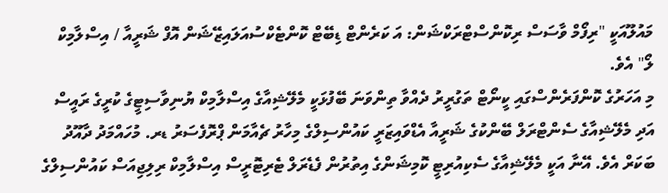މައުލޫއަކީ "ރިފޯމް ވާސަސް ރިކޮންސްޓްރަކްޝަން: އަ ކަރެންޓް ޑިބޭޓް ކޮންޓެކްސުއަލައިޒޭޝަން އޮފް ޝަރީއާ / އިސްލާމިކް ލޯ" އެވެ.
މި އަހަރުގެ ކޮންފަރެންސްގައި ކީނޯޓް ތަގުރީރު ދެއްވާ ތިންވަނަ ބޭފުޅަކީ މެލޭޝިއާގެ އިސްލާމިކް ޔުނިވާސިޓީގެ ކުރީގެ ރައީސް އަދި މެލޭޝިއާގެ ސެންޓްރަލް ބޭންކުގެ ޝަރީއާ އެޑްވައިޒަރީ ކައުންސިލްގެ މިހާރު ޗެއާމަން ޕްރޮފެސަރު ޑރ. މުހައްމަދު ދާއޫދު ބަކަރް އެވެ. އޭނާ އަކީ މެލޭޝިއާގެ ސެކިއުރިޓީ ކޮމިޝަންގެ އިތުރުން ފެޑެރަލް ޓެރިޓޮރީސް އިސްލާމިކް ރިލިޖިއަސް ކައުންސިލްގެ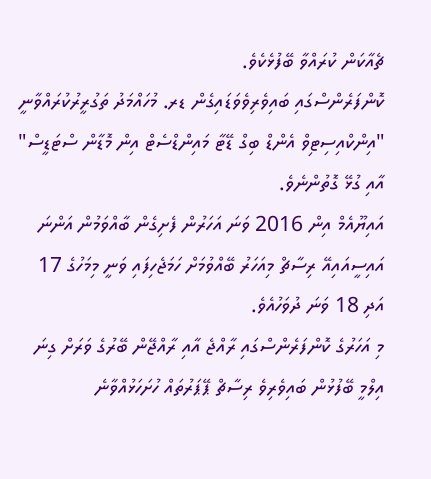ޗެއާކަން ކުރައްވާ ބޭފުޅެކެވެ.
ކޮންފަރެންސްގައި ބައިވެރިވެވަޑައިގެން ޑރ. މުހައްމަދު ތަގުރީރުކުރައްވާނީ "އިންކްއިސިޓިވް އެންޑް ބިގް ޑޭޓާ މައިންޑްސެޓް އިން މޮޑާން ސްޓަޑީސް" އާއި ގުޅޭ ގޮތުންނެވެ.
އައިޔޫއެމް އިން 2016 ވަނަ އަހަރުން ފެށިގެން ބާއްވަމުން އަންނަ އައިސީއައިއޭ ރިސާޗް މިއަހަރު ބޭއްވުމަށް ހަމަޖެހިފައި ވަނީ މިމަހުގެ 17 އަދި 18 ވަނަ ދުވަހުއެވެ.
މި އަހަރުގެ ކޮންފަރެންސްގައި ރާއްޖެ އާއި ރާއްޖޭން ބޭރުގެ ވަރަށް ގިނަ އިލްމީ ބޭފުޅުން ބައިވެރިވެ ރިސާޗް ޕޭޕަރުތައް ހުށަހަޅުއްވާނެ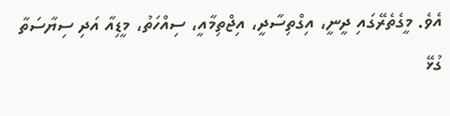އެވެ. މީގެތެރޭގައި ދީނީ، އިގްތިސާދީ، އިޖްތިމާއީ، ސިއްހަތު، މީޑިއާ އަދި ސިޔާސަތާ ގުޅޭ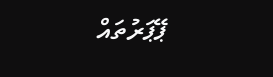ޕޭޕަރުތައް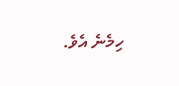ހިމެނެ އެވެ.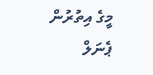މީގެ އިތުރުން ޕެނަލް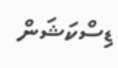ޑިސްކަޝަން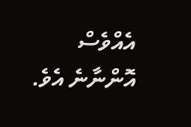އެއްވެސް އޮންނާނެ އެވެ.